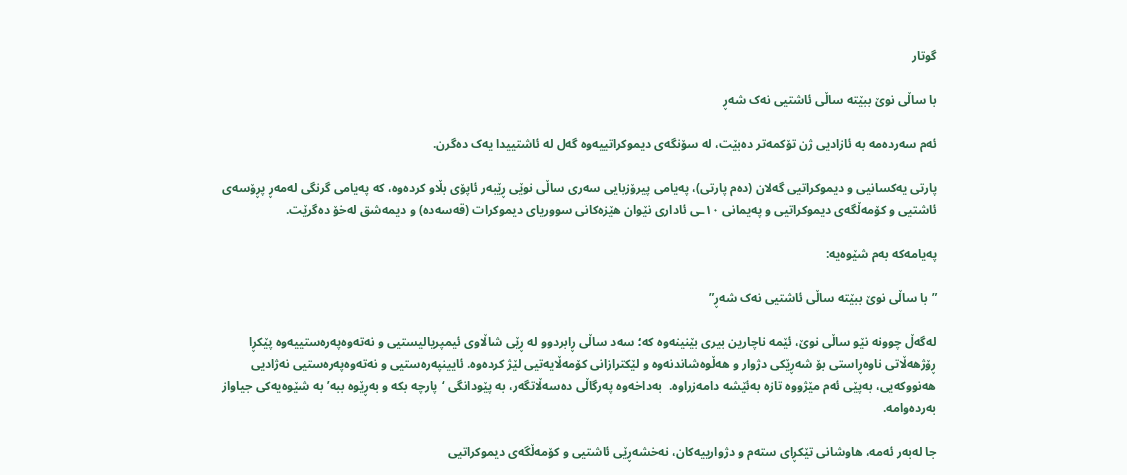گوتار

با ساڵی نوێ ببێتە ساڵی ئاشتیی نەک شەڕ

ئەم سەردەمە بە ئازادیی ژن تۆکمەتر دەبێت، لە سۆنگەی دیموکراتییەوە گەل لە ئاشتییدا یەک دەگرن.

پارتی یەکسانیی و دیموکراتیی گەلان (دەم پارتی)، پەیامی پیرۆزبایی سەری ساڵی نوێی ڕێبەر ئاپۆی بڵاو کردەوە، کە پەیامی گرنگی لەمەڕ پڕۆسەی ئاشتیی و کۆمەڵگەی دیموکراتیی و پەیمانی ١٠ـی ئاداری نێوان هێزەکانی سووریای دیموکرات (قەسەدە) و دیمەشق لەخۆ دەگرێت.

پەیامەکە بەم شێوەیە:

”با ساڵی نوێ ببێتە ساڵی ئاشتیی نەک شەڕ”

لەگەڵ چوونە نێو ساڵی نوێ، ئێمە ناچارین بیری بێنینەوە کە؛ سەد ساڵی ڕابردوو لە ڕێی شاڵاوی ئیمپریالیستیی و نەتەوەپەرەستییەوە پێکڕا ڕۆژهەڵاتی ناوەڕاستی بۆ شەڕێكی دژوار و هەڵوەشاندنەوە و لێکترازانی کۆمەڵایەتیی لێژ کردەوە. ئایینپەرەستیی و نەتەوەپەرەستیی نەژادیی هەنووکەیی، بەپێی ئەم مێژووە تازە بەئێشە دامەزراوە.  بەداخەوە پەرگاڵی دەسەڵاتگەر، بە پێودانگی ‘پارچە بکە و بەڕێوە ببە’ بە شێوەیەکی جیاواز بەردەوامە.

جا لەبەر ئەمە، هاوشانی تێکڕای ستەم و دژوارییەکان، نەخشەڕێی ئاشتیی و کۆمەڵگەی دیموکراتیی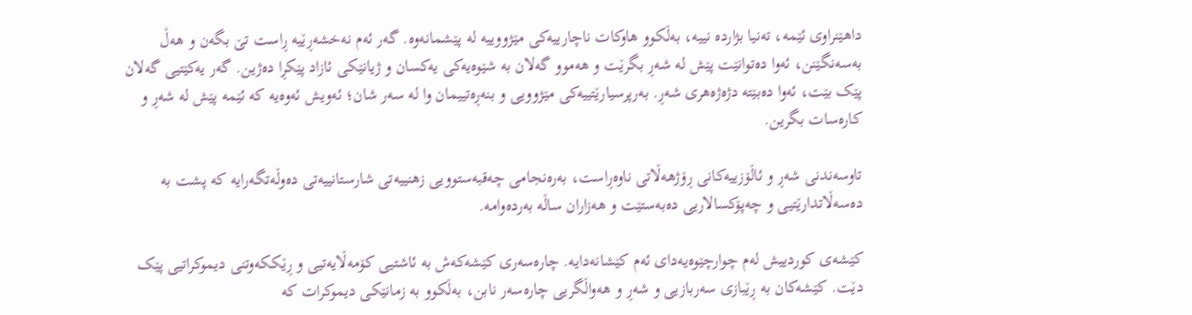داهێنراوی ئێمە، تەنیا بژاردە نییە، بەڵکوو هاوکات ناچارییەکی مێژووییە لە پێشمانەوە. گەر ئەم نەخشەڕێیە ڕاست تێ بگەن و هەڵ بەسەنگێنن، ئەوا دەتوانێت پێش لە شەڕ بگرێت و هەموو گەلان بە شێوەیەکی یەکسان و ژیانێکی ئازاد پێکڕا دەژین. گەر یەکێتیی گەلان پێک بێت، ئەوا دەبێتە دژەژەهری شەڕ. بەرپرسیارێتییەکی مێژوویی و بنەڕەتییمان وا لە سەر شان؛ ئەویش ئەوەیە کە ئێمە پێش لە شەڕ و کارەسات بگرین.

تاوسەندنی شەڕ و ئاڵۆزییەکانی ڕۆژهەڵاتی ناوەڕاست، بەرەنجامی چەقبەستوویی زهنییەتی شارستانییەتی دەوڵەتگەرایە کە پشت بە دەسەڵاتدارێتیی و چەپۆکسالاریی دەبەستێت و هەزاران ساڵە بەردەوامە.

کێشەی کوردییش لەم چوارچێوەیەدای ئەم کێشانەدایە. چارەسەری کێشەکەش بە ئاشتیی کۆمەڵایەتیی و ڕێککەوتنی دیموکراتیی پێک دێت. کێشەکان بە ڕێبازی سەربازیی و شەڕ و هەواڵگریی چارەسەر نابن، بەڵکوو بە زمانێکی دیموکرات کە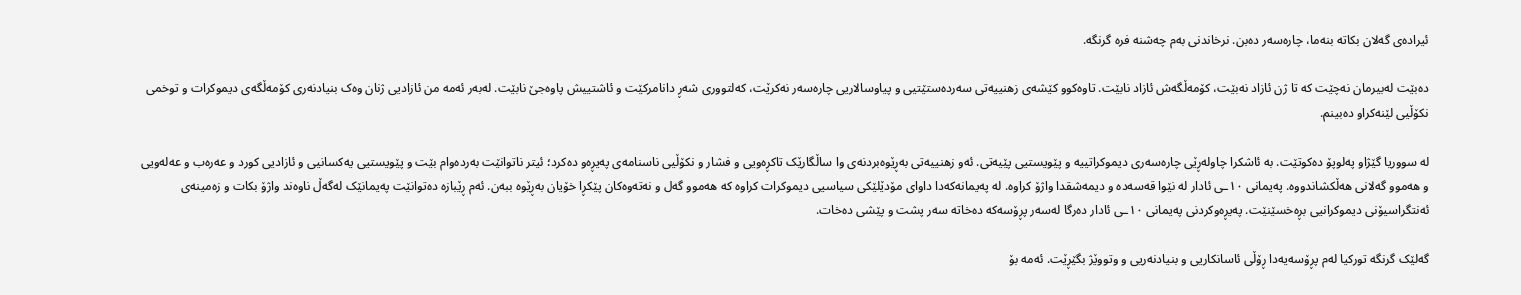ئیرادەی گەلان بکاتە بنەما، چارەسەر دەبن. نرخاندنی بەم چەشنە فرە گرنگە.

دەبێت لەبیرمان نەچێت کە تا ژن ئازاد نەبێت، کۆمەڵگەش ئازاد نابێت. تاوەکوو کێشەی زهنییەتی سەردەستێتیی و پیاوسالاریی چارەسەر نەکرێت، کەلتووری شەڕ دانامرکێت و ئاشتییش پاوەجێ نابێت. لەبەر ئەمە من ئازادیی ژنان وەک بنیادنەری کۆمەڵگەی دیموکرات و توخمی نکۆڵیی لێنەکراو دەبینم.

لە سووریا گێژاو پەلوپۆ دەکوتێت. بە ئاشکرا چاولەڕێی چارەسەری دیموکراتییە و پێویستیی پێیەتی. ئەو زهنییەتی بەڕێوەبردنەی وا ساڵگارێک تاکڕەویی و فشار و نکۆڵیی ناسنامەی پەیڕەو دەکرد؛ ئیتر ناتوانێت بەردەوام بێت و پێویستیی یەکسانیی و ئازادیی کورد و عەرەب و عەلەویی و هەموو گەلانی هەڵکشاندووە. پەیمانی ١٠ـی ئادار لە نێوا قەسەدە و دیمەشقدا واژۆ کراوە. لە پەیمانەکەدا داوای مۆدێلێکی سیاسیی دیموکرات کراوە کە هەموو گەل و نەتەوەکان پێکڕا خۆیان بەڕێوە ببەن. ئەم ڕێبازە دەتوانێت پەیمانێک لەگەڵ ناوەند واژۆ بکات و زەمینەی ئەنتگراسیۆنی دیموکرانیی بڕەخسێنێت. پەیڕەوکردنی پەیمانی ١٠ـی ئادار دەرگا لەسەر پڕۆسەکە دەخاتە سەر پشت و پێشی دەخات.

گەلێک گرنگە تورکیا لەم پڕۆسەیەدا ڕۆڵی ئاسانکاریی و بنیادنەریی و وتووێژ بگێڕێت. ئەمە بۆ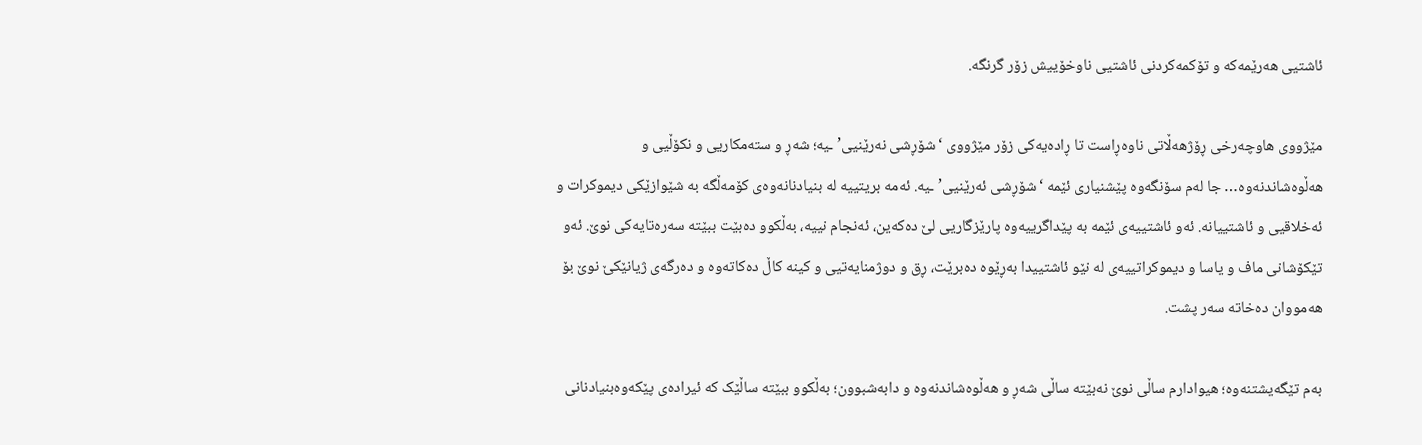ئاشتیی هەرێمەکە و تۆکمەکردنی ئاشتیی ناوخۆییش زۆر گرنگە.

مێژووی هاوچەرخی ڕۆژهەڵاتی ناوەڕاست تا ڕادەیەکی زۆر مێژووی ‘شۆڕشی نەرێنیی’ـیە؛ شەڕ و ستەمکاریی و نکۆڵیی و هەڵوەشاندنەوە… جا لەم سۆنگەوە پێشنیاری ئێمە ‘شۆڕشی ئەرێنیی’ـیە. ئەمە بریتییە لە بنیادنانەوەی کۆمەڵگە بە شێوازێکی دیموکرات و ئەخلاقیی و ئاشتییانە. ئەو ئاشتییەی ئێمە بە پێداگرییەوە پارێزگاریی لێ دەکەین، ئەنجام نییە، بەڵکوو دەبێت ببێتە سەرەتایەکی نوێ. ئەو تێکۆشانی ماف و یاسا و دیموکراتییەی لە نێو ئاشتییدا بەڕێوە دەبرێت، ڕق و دوژمنایەتیی و کینە کاڵ دەکاتەوە و دەرگەی ژیانێکێ نوێ بۆ هەمووان دەخاتە سەر پشت.

بەم تێگەیشتنەوە؛ هیوادارم ساڵی نوێ نەبێتە ساڵی شەڕ و هەڵوەشاندنەوە و دابەشبوون؛ بەڵکوو ببێتە ساڵێک کە ئیرادەی پێکەوەبنیادنانی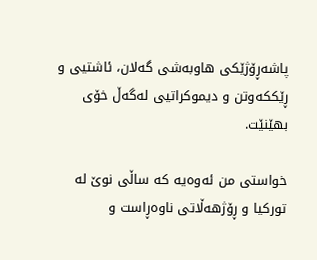پاشەڕۆژێکی هاوبەشی گەلان، ئاشتیی و ڕێککەوتن و دیموکراتیی لەگەڵ خۆی بهێنێت.

خواستی من ئەوەیە کە ساڵی نوێ لە تورکیا و ڕۆژهەڵاتی ناوەڕاست و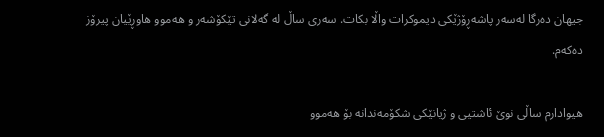جیهان دەرگا لەسەر پاشەڕۆژێکی دیموکرات واڵا بکات. سەری ساڵ لە گەلانی تێکۆشەر و هەموو هاوڕێیان پیرۆز دەکەم.

هیوادارم ساڵی نوێ ئاشتیی و ژیانێکی شکۆمەندانە بۆ هەموو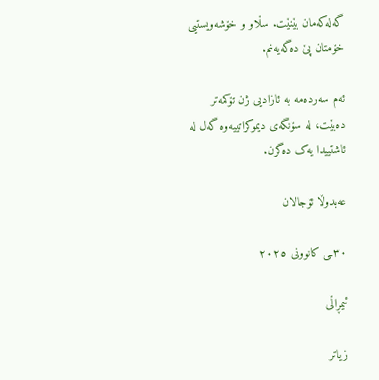گەلەکەمان بێنێت. سڵاو و خۆشەویستیی خۆمتان پێ دەگەیەنم.

ئەم سەردەمە بە ئازادیی ژن تۆکمەتر دەبێت، لە سۆنگەی دیموکراتییەوە گەل لە ئاشتییدا یەک دەگرن.

عەبدوڵا ئۆجالان

٣٠ـی کانوونی ٢٠٢٥

ئیمڕاڵی

زیاتر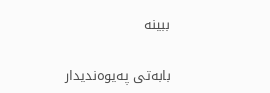ببینە

بابەتی پەیوەندیدار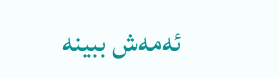ئەمەش ببینە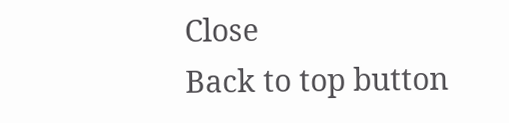Close
Back to top button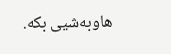هاوبەشیی بکە.